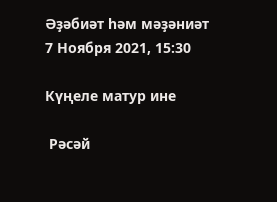Әҙәбиәт һәм мәҙәниәт
7 Ноября 2021, 15:30

Күңеле матур ине

 Рәсәй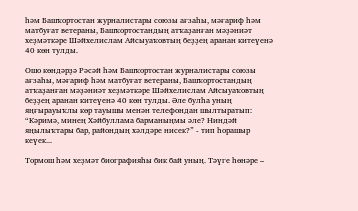һәм Башҡортостан журналистары союзы ағзаһы, мәғариф һәм матбуғат ветераны, Башҡортостандың атҡаҙанған мәҙәниәт хеҙмәткәре Шәйхелислам Айсыуаҡовтың беҙҙең аранан китеүенә 40 көн тулды.

Ошо көндәрҙә Рәсәй һәм Башҡортостан журналистары союзы ағзаһы, мәғариф һәм матбуғат ветераны, Башҡортостандың атҡаҙанған мәҙәниәт хеҙмәткәре Шәйхелислам Айсыуаҡовтың беҙҙең аранан китеүенә 40 көн тулды. Әле булһа уның яңғырауыҡлы көр тауышы менән телефондан шылтыратып: “Кәримә, минең Хәйбуллама барманыңмы әле? Ниндәй яңылыҡтары бар, райондың хәлдәре нисек?” - тип һорашыр кеүек...

Тормош һәм хеҙмәт биографияһы бик бай уның. Тәүге һөнәре –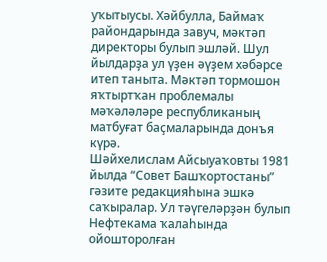уҡытыусы. Хәйбулла, Баймаҡ райондарында завуч, мәктәп директоры булып эшләй. Шул йылдарҙа ул үҙен әүҙем хәбәрсе итеп таныта. Мәктәп тормошон яҡтыртҡан проблемалы мәҡәләләре республиканың матбуғат баҫмаларында донъя күрә.
Шәйхелислам Айсыуаҡовты 1981 йылда “Совет Башҡортостаны” гәзите редакцияһына эшкә саҡыралар. Ул тәүгеләрҙән булып Нефтекама ҡалаһында ойошторолған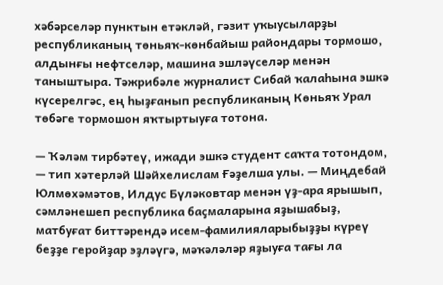хәбәрселәр пунктын етәкләй, гәзит уҡыусыларҙы республиканың төньяҡ-көнбайыш райондары тормошо, алдынғы нефтселәр, машина эшләүселәр менән таныштыра. Тәжрибәле журналист Сибай ҡалаһына эшкә күсерелгәс, ең һыҙғанып республиканың Көньяҡ Урал төбәге тормошон яҡтыртыуға тотона.

— Ҡәләм тирбәтеү, ижади эшкә студент саҡта тотондом, — тип хәтерләй Шәйхелислам Ғәҙелша улы. — Миңдебай Юлмөхәмәтов, Илдус Бүләковтар менән үҙ-ара ярышып, сәмләнешеп республика баҫмаларына яҙышабыҙ, матбуғат биттәрендә исем-фамилияларыбыҙҙы күреү беҙҙе геройҙар эҙләүгә, мәҡәләләр яҙыуға тағы ла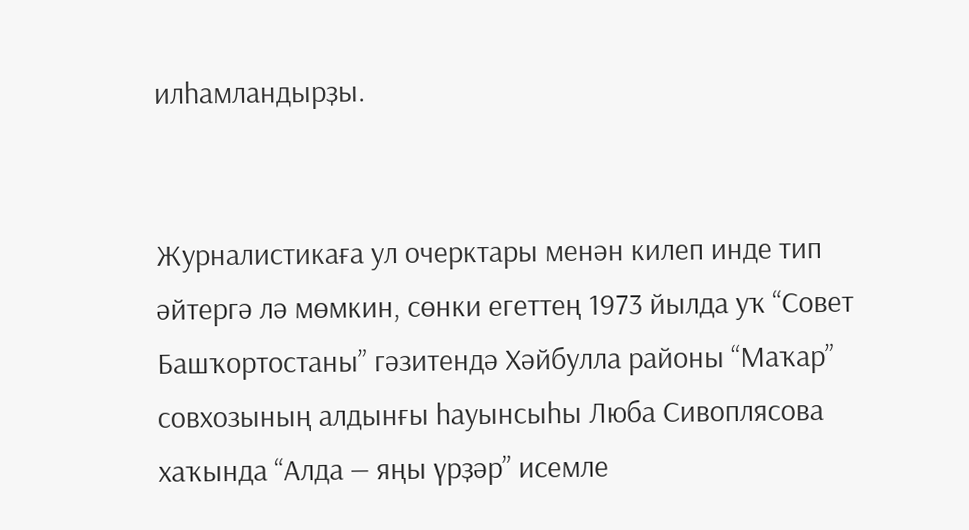илһамландырҙы.


Журналистикаға ул очерктары менән килеп инде тип әйтергә лә мөмкин, сөнки егеттең 1973 йылда уҡ “Совет Башҡортостаны” гәзитендә Хәйбулла районы “Маҡар” совхозының алдынғы һауынсыһы Люба Сивоплясова хаҡында “Алда — яңы үрҙәр” исемле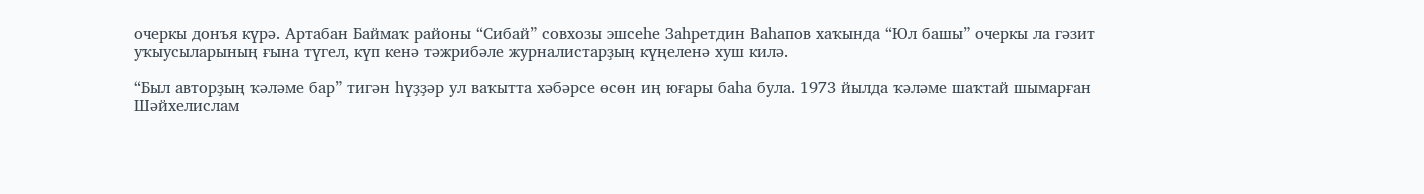очеркы донъя күрә. Артабан Баймаҡ районы “Сибай” совхозы эшсеһе Заһретдин Ваһапов хаҡында “Юл башы” очеркы ла гәзит уҡыусыларының ғына түгел, күп кенә тәжрибәле журналистарҙың күңеленә хуш килә.

“Был авторҙың ҡәләме бар” тигән һүҙҙәр ул ваҡытта хәбәрсе өсөн иң юғары баһа була. 1973 йылда ҡәләме шаҡтай шымарған Шәйхелислам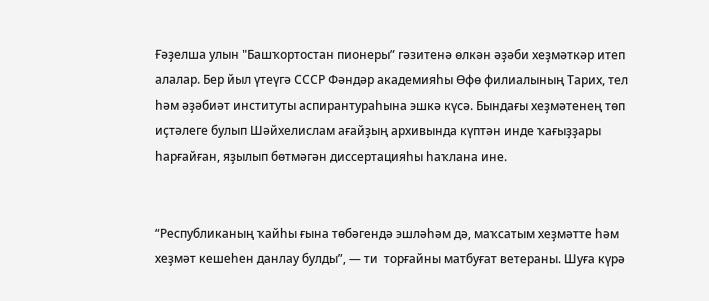Ғәҙелша улын "Башҡортостан пионеры” гәзитенә өлкән әҙәби хеҙмәткәр итеп алалар. Бер йыл үтеүгә СССР Фәндәр академияһы Өфө филиалының Тарих, тел һәм әҙәбиәт институты аспирантураһына эшкә күсә. Бындағы хеҙмәтенең төп иҫтәлеге булып Шәйхелислам ағайҙың архивында күптән инде ҡағыҙҙары һарғайған, яҙылып бөтмәгән диссертацияһы һаҡлана ине.


“Республиканың ҡайһы ғына төбәгендә эшләһәм дә, маҡсатым хеҙмәтте һәм хеҙмәт кешеһен данлау булды”, — ти  торғайны матбуғат ветераны. Шуға күрә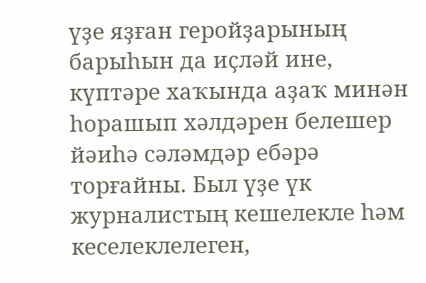үҙе яҙған геройҙарының барыһын да иҫләй ине, күптәре хаҡында аҙаҡ минән һорашып хәлдәрен белешер йәиһә сәләмдәр ебәрә торғайны. Был үҙе үк журналистың кешелекле һәм кеселеклелеген,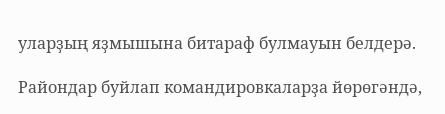уларҙың яҙмышына битараф булмауын белдерә.

Райондар буйлап командировкаларҙа йөрөгәндә,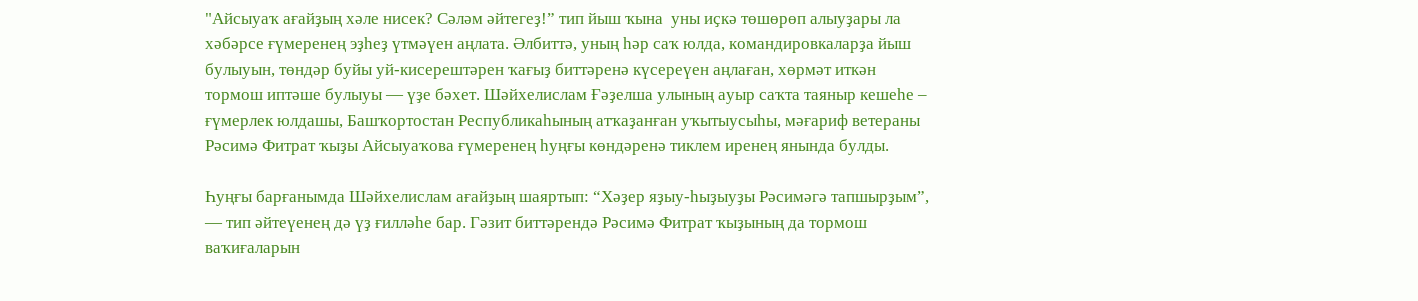"Айсыуаҡ ағайҙың хәле нисек? Сәләм әйтегеҙ!” тип йыш ҡына  уны иҫкә төшөрөп алыуҙары ла хәбәрсе ғүмеренең эҙһеҙ үтмәүен аңлата. Әлбиттә, уның һәр саҡ юлда, командировкаларҙа йыш булыуын, төндәр буйы уй-кисерештәрен ҡағыҙ биттәренә күсереүен аңлаған, хөрмәт иткән тормош иптәше булыуы — үҙе бәхет. Шәйхелислам Ғәҙелша улының ауыр саҡта таяныр кешеһе – ғүмерлек юлдашы, Башҡортостан Республикаһының атҡаҙанған уҡытыусыһы, мәғариф ветераны Рәсимә Фитрат ҡыҙы Айсыуаҡова ғүмеренең һуңғы көндәренә тиклем иренең янында булды.

Һуңғы барғанымда Шәйхелислам ағайҙың шаяртып: “Хәҙер яҙыу-һыҙыуҙы Рәсимәгә тапшырҙым”, — тип әйтеүенең дә үҙ ғилләһе бар. Гәзит биттәрендә Рәсимә Фитрат ҡыҙының да тормош ваҡиғаларын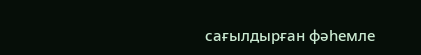сағылдырған фәһемле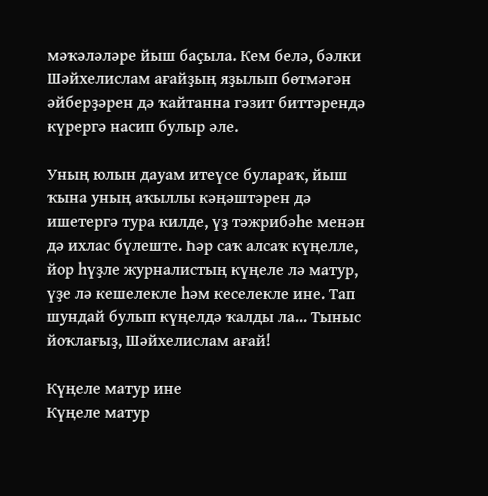мәҡәләләре йыш баҫыла. Кем белә, бәлки Шәйхелислам ағайҙың яҙылып бөтмәгән әйберҙәрен дә ҡайтанна гәзит биттәрендә күрергә насип булыр әле.

Уның юлын дауам итеүсе булараҡ, йыш ҡына уның аҡыллы кәңәштәрен дә ишетергә тура килде, үҙ тәжрибәһе менән дә ихлас бүлеште. Һәр саҡ алсаҡ күңелле, йор һүҙле журналистың күңеле лә матур, үҙе лә кешелекле һәм кеселекле ине. Тап шундай булып күңелдә ҡалды ла... Тыныс йоҡлағыҙ, Шәйхелислам ағай!

Күңеле матур ине
Күңеле матур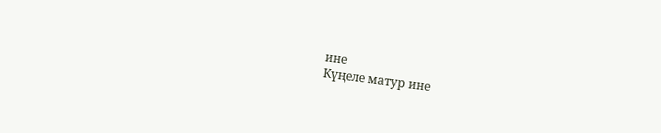ине
Күңеле матур ине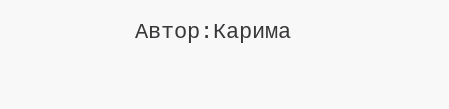Автор:Карима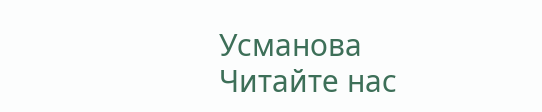Усманова
Читайте нас